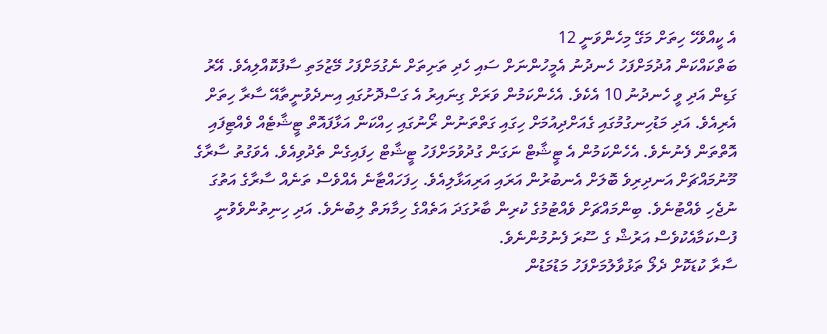އެ ކީއްވެހޭ ހިތަށް މަގޭ މިހެންވަނީ 12
ބަތްކައްކަން އުދުމަށްފަހު ހެނދުނު އެމީހުންނަށް ސައި ހެދި ތަށިތަށް ނެގުމަށްފަހު މޭޒުމަތި ސާފުކޮއްލިއެވެ. އޭރު ގަޑިން އަދި ވީ ހެނދުނު 10 އެކެވެ. އެހެންކަމުން ވަރަށް ގިނައިރު އެ ގަސްދޮށުގައި އިނދެވުނީތާއޭ ސާރާ ހިތަށް އެރިއެވެ. އަދި މަޑުހިނގުމުގައި ގެއަށްދިއުމަށް ހިގައި ގަތްތަނުން ރޯނުގައި ހިއްކަން އަޅާފައޮތް ޓީޝާޓެއް ވެއްޓިފައި އޮތްތަން ފެނުނެވެ. އެހެންކަމުން އެ ޓީޝާޓް ނަގަން ގުދުވުމަށްފަހު ޓީޝާޓް ހިފައިގެން ތެދުވިއެވެ. އެވަގުތު ސާރާގެ މޫނުމައްޗަށް އަނދިރިވެ ބޮލަށް އެނބުރުން އަރައި އަރިއަޅާލިއެވެ. ހިފަހައްޓާނެ އެއްވެސް ތަނެއް ސާރާގެ އަތުގަ ނުޖެހި ވެއްޓުނެވެ. ބިންމައްޗަށް ވެއްޓުމުގެ ކުރިން ބާރުގަދަ އަތެއްގެ ހިމާޔަތް ލިބުނެވެ. އަދި ހިނިތުންވެވުނީ ފުސްކަމާއެކުވެސް އަރުޝް ގެ ސޫރަ ފެނުމުންނެވެ.
ސާރާ ކުޑަކޮށް ދެލޯ ތަޅުވާލުމަށްފަހު މަޑުމަޑުން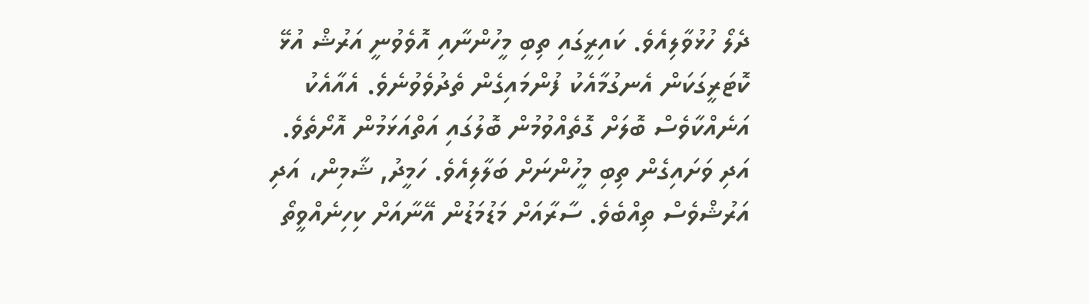ދެލޯ ހުޅުވާލިއެވެ. ކައިރީގައި ތިބި މީހުންނާއި އޮވެވުނީ އަރުޝް އުޅޭ ކޮޓަރީގަކަން އެނގުމާއެކު ފުންމައިގެން ތެދުވެވުނެވެ. އެއާއެކު އަނެއްކާވެސް ބޮލަށް ގޮތެއްވުމުން ބޮލުގައި އަތްއަޅަމުން އޮށޯތެވެ. އަދި ވަށައިގެން ތިބި މީހުންނަށް ބަލާލިއެވެ. ހަމީދު, ޝާމިން، އަދި އަރުޝްވެސް ތިއްބެވެ. ސާރާއަށް މަޑުމަޑުން އޭނާއަށް ކިހިނެއްވީތޯ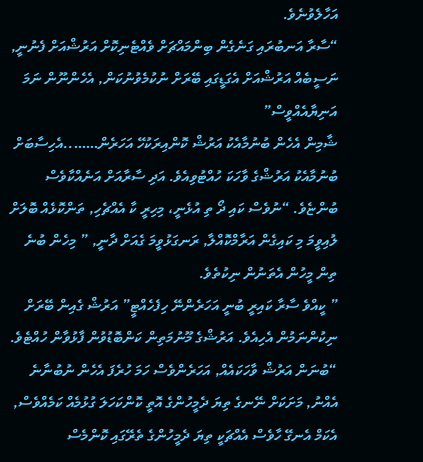އަހާލެވުނެވެ.
“ސާރާ އަނބުރައި ގަނެގެން ބިންމައްޗަށް ވެއްޓެނިކޮށް އަރުޝްއަށް ފެނުނީ, ނަސީބެއް އަރުޝްއަށް އެގަޑީގައި ބޭރަށް ނުކުމެވުނުކަން, އެހެންނޫން ނަމަ އަނިޔާއެއްވީސް”
ޝާމިން އެހެން ބުނުމާއެކު އަރުޝް ކޮންއިރަކުހޭ އަހަރެން……..އެހިސާބަށް ބުނުމާއެކު އަރުޝްގެ ވާހަކަ ހުއްޓުވިއެވެ. އަދި ސާރާއަށް އަނެއްކާވެސް ބުންޏެވެ. “ނުވެސް ކައި ދޯ ތި އުޅެނީ، މިހިރީ ކާ އެއްޗެހި, ތަންކޮޅެއް ބޮލަށް ލުއިވީމަ މި ކައިގެން އަރާމްކޮއްލާ, ރަނގަޅުވީމަ ގެއަށް ދާނީ, ” މިހެން ބުނެ ތިން މީހުން އެތަނުން ނިކުތެވެ.
” ކީއްވެ ސާރާ ކައިރީ ބުނީ އަހަރެންނޭ ހިފެހެއްޓީ” އަރުޝް ގެއިން ބޭރަށް ނިކުންނަމުން އެހިއެވެ. އަރުޝްގެ މޫނުމަތިން ކަންބޮޑުވުން ފާޅުވާން ހުއްޓެވެ.
“ބުނަން އަރުޝް ވާހަކައެއް, އަހަރެންވެސް ހަމަ ހުރެފަ އެހެން ނުބުނާނެ އެއްނު, މަށަކަށް ނޭނގެ ތިޔަ ދެމީހުންގެ އޮތީ ކޮންކަހަލަ ގުޅުމެއް ކަމެއްވެސް, އެކަމް އެނގޭ ހާވެސް އެއްޗަކީ ތިޔަ ދެމީހުންގެ ތެރޭގައި ކޮންމެސް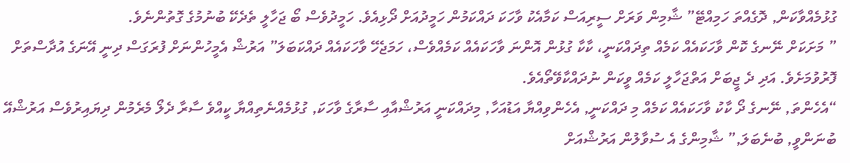ގުޅުމެއްވާކަން, ދޮގެއްތަ ހަމިއްޓޭ” ޝާމިން ވަރަށް ސީރިއަސް ކަމާއެކު ވާހަކަ ދައްކަމުން ހަމީދުއަށް ދޯޅިއެވެ. ހަމީދުވެސް ބޯ ޖަހާލީ ތެދެކޭ ބުނުމުގެ ގޮތުންނެވެ.
” މަށަކަށް ނޭނގެ ކޮން ވާހަކައެއް ކަމެއް ތިދައްކަނީ، ކާކާ ގުޅުން އޮންނަ ވާހަކައެއް ކަމެއްވެސް، ހަމަޖެހޭ ވާހަކައެއް ދައްކަބަލަ” އަރުޝް އެމީހުންނަށް ފުރަގަސް ދިނީ އޭނަގެ އުދާސްތަށް ފޮރުވުމަށެވެ. އަދި ދެ ޖީބަށް އަތްޖަހާލީ ކަމެއް ވީކަން ނުދައްކާވޭތޯއެވެ.
“އެހެންތަ, ނޭނގެ ދޯ ކާކު ވާހަކައެއް ކަމެއް މި ދައްކަނީ, އެހެންވިއްޔާ އަޑުއަހާ, މިދައްކަނީ އަރުޝްއާއި ސާރާގެ ވާހަކަ, ގުޅުމެއްނެތިއްޔާ ކީއްވެ ސާރާ ދެލޯ މެރެމުން ދިޔައިރުވެސް އަރުޝްއޭ ބުނަންވީ, ބުނެބަލަ,” ޝާމިންގެ އެ ސުވާލުން އަރުޝްއަށް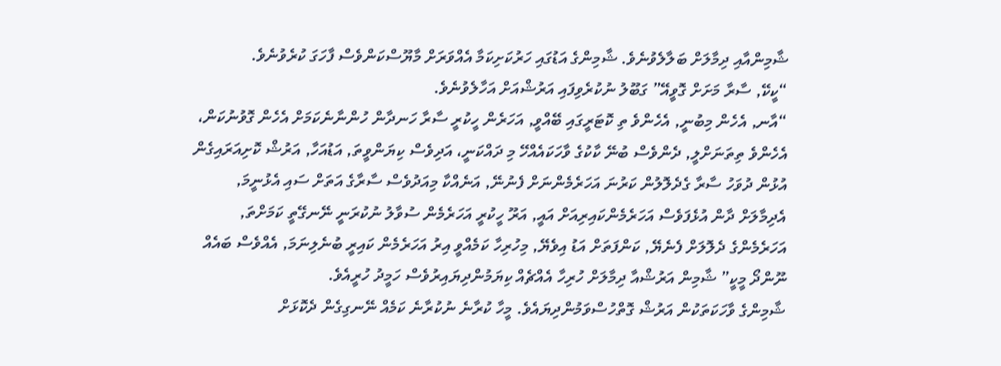ޝާމިންއާއި ދިމާލަށް ބަލާލެވުނެވެ. ޝާމިންގެ އަޑުގައި ހަރުކަށިކަމާ އެއްވަރަށް މާޔޫސްކަންވެސް ފާހަގަ ކުރެވުނެވެ.
“ކީކޭ, ސާރާ މަށަށް ގޮވީއޭ” ގަބޫލު ނުކުރެވިފައި އަރުޝްއަށް އަހާލެވުނެވެ.
“އާނ, އެހެން މިބުނީ, އެހެންވެ ތި ކޮޓަރީގައި ބޭއްވީ, އަހަރެން ހީކުރީ ސާރާ ހަނދާން ހުންނާނެކަމަށް އެހެން ގޮވުނުކަން، އެހެންވެ ތިތަނަށްލީ, ދެންވެސް ބުނޭ ކާކުގެ ވާހަކައެއްހޭ މި ދައްކަނީ، އަދިވެސް ކިޔަންވީތަ, އަޑުއަހާ, އަރުޝް ކޮށިއަރައިގެން އުޅުން ދުވަހު ސާރާ ގެދެލޮލުން ކަރުނަ އަހަރެމެންނަށް ފެނުނޭ, އަނެއްކާ މިއަދުވެސް ސާރާގެ އަތަށް ސައި އެޅުނީމަ, އެދިމާލަށް ދާން އުޅެފަވެސް އަހަރެމެންކައިރިއަށް އައީ, އަރޫ ހީކުރީ އަހަރެމެން ސުވާލު ނުކުރަނީ ނޭނގޭތީ ކަމަށްތަ, އަހަރެމެންގެ ދެލޮލަށް ފެނެޔޭ, ކަންފަތަށް އަޑު އިވެޔޭ, މިހުރިހާ ކަމެއްވީ އިރު އަހަރެމެން ކައިރީ ބުނެލިނަމަ, އެއްވެސް ބައެއް ނޫންދޯ މީކީ” ޝާމިން އަރުޝްއާ ދިމާލަށް ހުރިހާ އެއްޗެއް ކިޔަމުންދިޔައިރުވެސް ހަމީދު ހުރީއެވެ.
ޝާމިންގެ ވާހަކަތަކުން އަރުޝް ގޮތްހުސްވަމުންދިޔައެވެ. މީހާ ކުރާނެ ނުކުރާނެ ކަމެއް ނޭނގިގެން ދެކޮޅަށް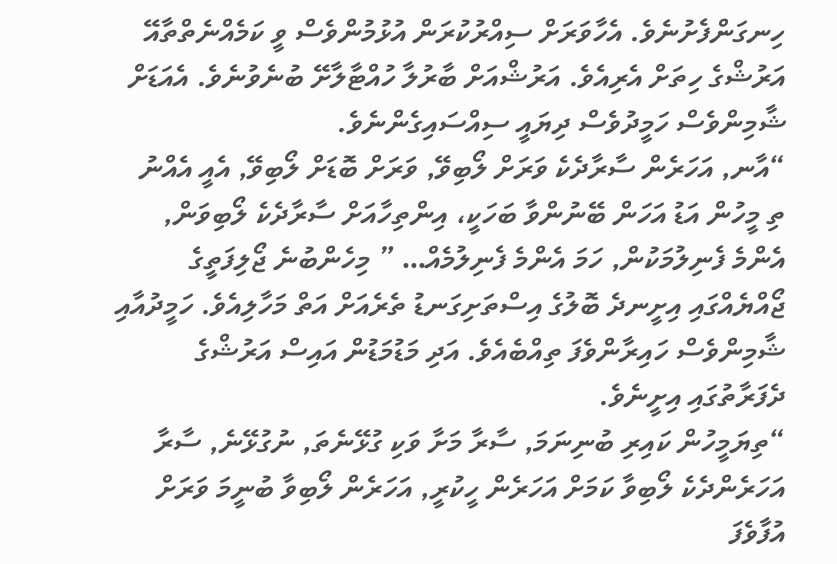ހިނގަންފެށުނެވެ. އެހާވަރަށް ސިއްރުކުރަން އުޅުމުންވެސް ވީ ކަމެއްނެތްތާއޭ އަރުޝްގެ ހިތަށް އެރިއެވެ. އަރުޝްއަށް ބާރުލާ ހުއްޓާލާށޭ ބުނެވުނެވެ. އެއަޑަށް ޝާމިންވެސް ހަމީދުވެސް ދިޔައީ ސިއްސައިގެންނެވެ.
“އާނ, އަހަރެން ސާރާދެކެ ވަރަށް ލޯބިވޭ, ވަރަށް ބޮޑަށް ލޯބިވޭ, އެއީ އެއްނު ތި މީހުން އަޑު އަހަން ބޭނުންވާ ބަހަކީ، އިންތިހާއަށް ސާރާދެކެ ލޯބިވަން, އެންމެ ފެނިލުމަކުން, ހަމަ އެންމެ ފެނިލުމެއް… ” މިހެންބުނެ ޖޯލިފަތީގެ ޖޯއްޔެއްގައި އިށީނދެ ބޮލުގެ އިސްތަށިގަނޑު ތެރެއަށް އަތް މަހާލިއެވެ. ހަމީދުއާއި ޝާމިންވެސް ހައިރާންވެފަ ތިއްބެއެވެ. އަދި މަޑުމަޑުން އައިސް އަރުޝްގެ ދެފަރާތުގައި އިށީނެވެ.
“ތިޔަމީހުން ކައިރި ބުނިނަމަ, ސާރާ މަށާ ވަކި ގުޅޭނެތަ, ނުގުޅޭނެ, ސާރާ އަހަރެންދެކެ ލޯބިވާ ކަމަށް އަހަރެން ހީކުރީ, އަހަރެން ލޯބިވާ ބުނީމަ ވަރަށް އުފާވެފަ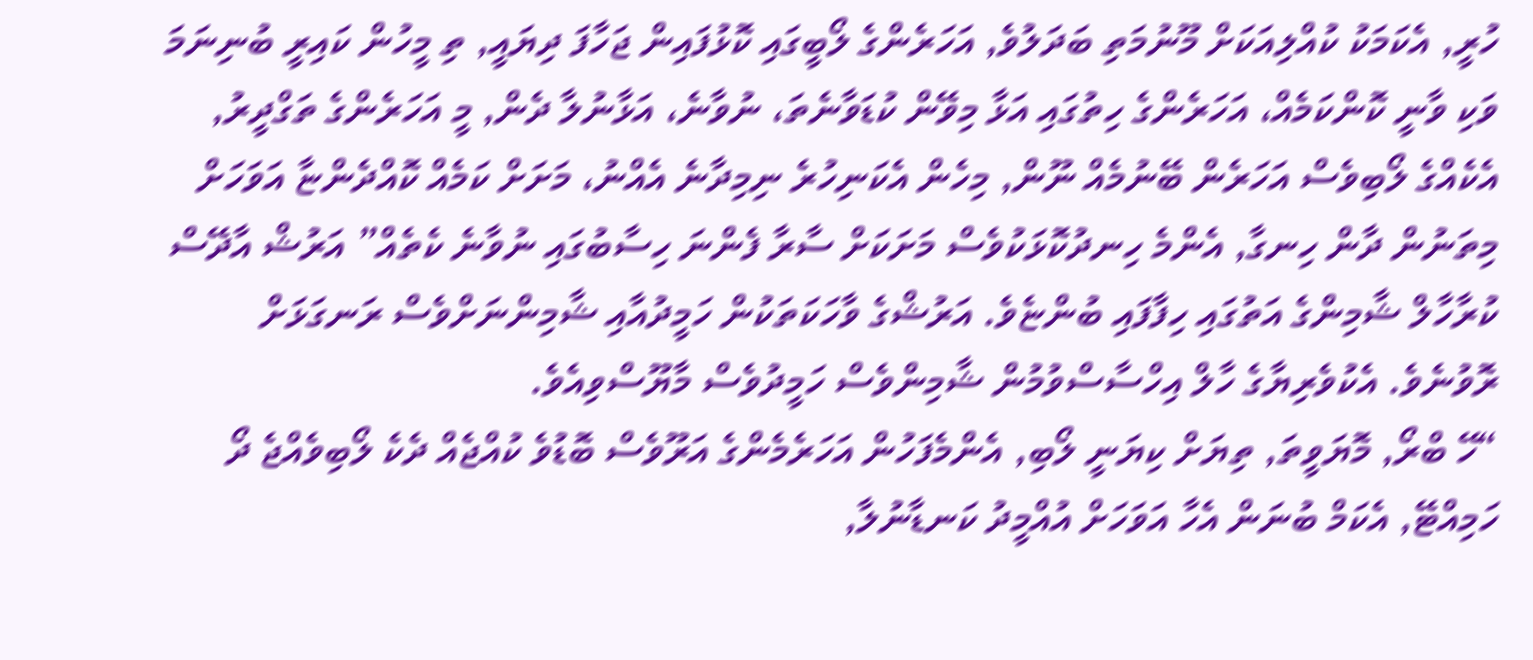ހުރީ, އެކަމަކު ކުއްލިއަކަށް މޫނުމަތި ބަދަލުވެ, އަހަރެންގެ ލޯބީގައި ކޮޅުފައިން ޖަހާފަ ދިޔައީ, ތި މީހުން ކައިރީ ބުނިނަމަ ވަކި ވާނީ ކޮންކަމެއް، އަހަރެންގެ ހިތުގައި އަޅާ މިވޭން ކުޑަވާނެތަ، ނުވާނެ، އަޅާނުލާ ދެން, މީ އަހަރެންގެ ތަގްދީރު, އެކެއްގެ ލޯބިވެސް އަހަރެން ބޭނުމެއް ނޫން, މިހެން އެކަނިހުރެ ނިމިދާނެ އެއްނު، މަށަށް ކަމެއް ކޮއްދެންޏާ އަވަހަށް މިތަނުން ދާން ހިނގާ, އެންމެ ހިނދުކޮޅަކުވެސް މަށަކަށް ސާރާ ފެންނަ ހިސާބުގައި ނުވާނެ ކެތެއް” އަރުޝް އާދޭސް ކުރާހާލް ޝާމިންގެ އަތުގައި ހިފާފައި ބުންޏެވެ. އަރުޝްގެ ވާހަކަތަކުން ހަމީދުއާއި ޝާމިންނަށްވެސް ރަނގަޅަށް ރޮވުނެވެ. އެކުވެރިޔާގެ ހާލް އިހްސާސްވުމުން ޝާމިންވެސް ހަމީދުވެސް މާޔޫސްވިއެވެ.
“ހޭ ބްރޯ, މޮޔަވީތަ, ތިޔަށް ކިޔަނީ ލޯބި, އެންމެފަހުން އަހަރެމެންގެ އަރޫވެސް ބޮޑުވެ ކުއްޖެއް ދެކެ ލޯބިވެއްޖެ ދޯ ހަމިއްޓޭ, އެކަމް ބުނަން އެހާ އަވަހަށް އުއްމީދު ކަނޑާނުލާ,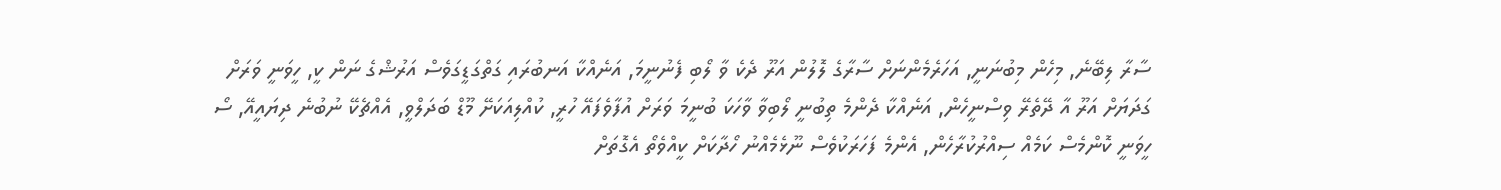ސާރާ ލިބޭނެ, މިހެން މިބުނަނީ, އަހަރެމެންނަށް ސާރާގެ ލޮލުން އަރޫ ދެކެ ވާ ލޯބި ފެނުނީމަ, އަނެއްކާ އަނބުރައި ގަތްގަޑީގަވެސް އަރުޝްގެ ނަން ކީ, ހީވަނީ ވަރަށް ގަދަޔަށް އަރޫ އާ ދޭތެރޭ ވިސްނީހެން, އަނެއްކާ ދެންމެ ތިބުނީ ލޯބިވާ ވާހަކަ ބުނީމަ ވަރަށް އުފާވެފައޭ ހުރީ, ކުއްލިއަކަށޭ މޫޑް ބަދަލްވީ, އެއްޗެކޭ ނުބުނެ ދިޔައީއޭ, ސޯ ހީވަނީ ކޮންމެސް ކަމެއް ސިއްރުކުރާހެން, އެންމެ ފަހަރަކުވެސް ނޫޅެމެއްނު ހޯދާކަށް ކީއްވެތޯ އެގޮތަށް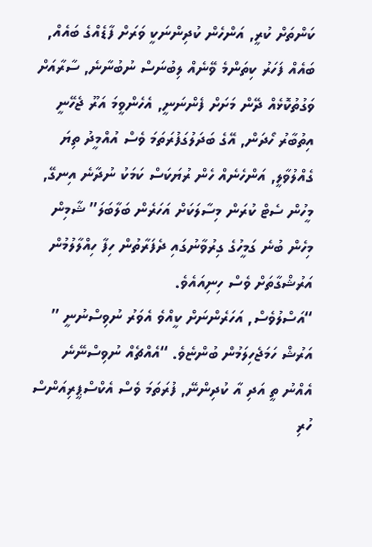ކަންތަށް ކުރީ, އަންހެން ކުދިންނަކީ ވަރަށް ފާޑެއްގެ ބައެއް, ބައެއް ފަހަރު ކިތަންމެ ވޭނެއް ލިބުނަސް ނުބުނާނެ, ސާރާއަށް ވަގުތުކޮޅެއް ދޭން މަށަށް ފެންނަނީ, އެހެންވީމަ އަރޫ ޖެހޭނީ އިތުބާރު ހޯދަން, އޭގެ ބަދަލުގަފުރަތަމަ ވެސް އުއްމީދު ތިޔަ ގެއްލުވާލީ, އަންހެނެއް ހެން ރުޔަކަސް ކަމަކު ނުދާނެ އިނގޭ, މީހުން ސެޓް ކުރަން މިސާލަކަށް އަހަރެން ބަލާބަލަ” ޝާމިން މިހެން ބުނެ ގަމީހުގެ ގިރުވާނުގައި ދެފަރާތުން ހިފާ ހިއްލާލުމުން އަރުޝްގާތަށް ވެސް ހިނިއައެވެ.
“އަސްލުވެސް, އަހަރެންނަށް ކީއްވެ އެވަރު ނުވިސްނުނީ ” އަރުޝް ހަމަޖެހިލަމުން ބުންޏެވެ. “އެއްޗެއް ނުވިސްނޭނެ އެއްނު ތީ އަދި އާ ކުދިންނޭ, ފުރަތަމަ ވެސް އެކްސްޕީރިއަންސް ހުރި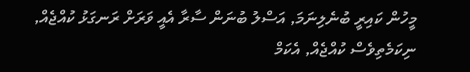މީހުން ކައިރީ ބުނެލިނަމަ, އަސްލު ބުނަން ސާރާ އެއީ ވަރަށް ރަނގަޅު ކުއްޖެއް, ނިކަމެތިވެސް ކުއްޖެއް, އެކަމް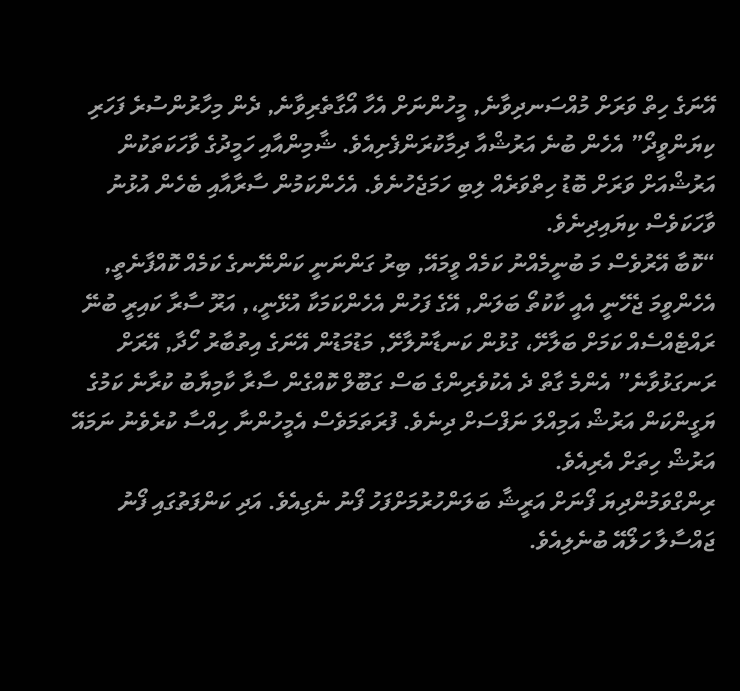އޭނަގެ ހިތް ވަރަށް މުއްސަނދިވާނެ, މީހުންނަށް އެހާ އޯގާތެރިވާނެ, ދެން މިހާރުންސުރެ ފަހަރި ކިޔަންވީދޯ” އެހެން ބުނެ އަރުޝްއާ ދިމާކުރަންފެށިއެވެ. ޝާމިންއާއި ހަމީދުގެ ވާހަކަތަކުން އަރުޝްއަށް ވަރަށް ބޮޑު ހިތްވަރެއް ލިބި ހަމަޖެހުނެވެ. އެހެންކަމުން ސާރާއާއި ބެހެން އުޅުނު ވާހަކަވެސް ކިޔައިދިނެވެ.
“ކޮބާ އޭރުވެސް މަ ބުނީމެއްނު ކަމެއް ވީމައޭ, ބިރު ގަންނަނީ ކަންނޭނގެ ކަމެއް ކޮއްފާނެތީ, އެހެންވީމަ ޖެހޭނީ އެއީ ކާކުތޯ ބަލަން, އޭގެ ފަހުން އެހެންކަމަކާ އުޅޭނީ،, އަރޫ ސާރާ ކައިރީ ބުނޭ ރައްޓެއްސެއް ކަމަށް ބަލާށޭ، ގުޅުން ކަނޑާނުލާށޭ, މަޑުމަޑުން އޭނަގެ އިތުބާރު ހޯދާ, އޭރަށް ރަނގަޅުވާނެ” އެންމެ ގާތް ދެ އެކުވެރިންގެ ބަސް ގަބޫލް ކޮއްގެން ސާރާ ކާމިޔާބު ކުރާނެ ކަމުގެ ޔަގީންކަން އަރުޝް އަމިއްލަ ނަފްސަށް ދިނެވެ. ފުރަތަމަވެސް އެމީހުންނާ ހިއްސާ ކުރެވެނު ނަމައޭ އަރުޝް ހިތަށް އެރިއެވެ.
ރިންގްވަމުންދިޔަ ފޯނަށް އަރީޝާ ބަލަންހުރުމަށްފަހު ފޯނު ނެގިއެވެ. އަދި ކަންފަތުގައި ފޯނު ޖައްސާލާ ހަލޯއޭ ބުނެލިއެވެ.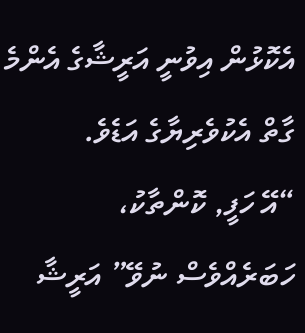އެކޮޅުން އިވުނީ އަރީޝާގެ އެންމެ ގާތް އެކުވެރިޔާގެ އަޑެވެ.
“އޭ ހަފީ, ކޮންތާކު، ހަބަރެއްވެސް ނުވޭ” އަރީޝާ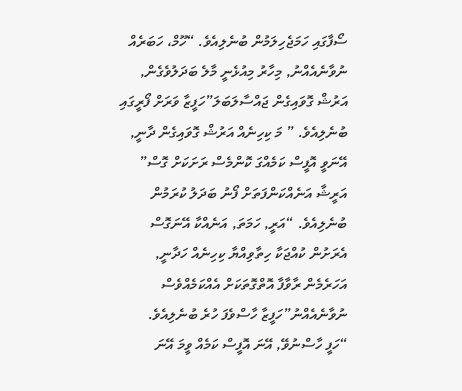ސޯފާގައި ހަމަޖެހިލަމުން ބުނެލިއެވެ. “ހޫމް، ހަބަރެއް ނުވާނެއެއްނު, މިހާރު މިއުޅެނީ މާލެ ބަދަލުވެގެން, އަރުޝް ގޮވައިގެން ޖައްސާލަބަލަ”ހަފީޒާ ވަރަށް ފޯރީގައި ބުނެލިއެވެ. ” މަ ކިހިނެއް އަރުޝް ގޮވައިގެން ދާނީ, އޭނަވީ އޮފީސް ކަމެއްގަ ކޮންމެސް ރަށަކަށް ގޮސް” އަރީޝާ އަނެއްކަންފަތަށް ފޯނު ބަދަލު ކުރަމުން ބުނެލިއެވެ. “އަރީ, ހަމަތަ, އަނެއްކާ އޭނަގޮސް އެރަށުން ކުއްޖަކާ ހިތާވިއްޔާ ކިހިނެއް ހަދާނީ, އަހަރެމެން ރާވާފާ އޮތްގޮތަކަށް އެއްކަމެއްވެސް ނުވާނެއެއްނު”ހަފީޒާ ހާސްވެފަ ހުރެ ބުނެލިއެވެ.
“ހަފީ ހާސްނުވޭ, އޭނަ އޮފީސް ކަމެއް ވީމަ އޭނަ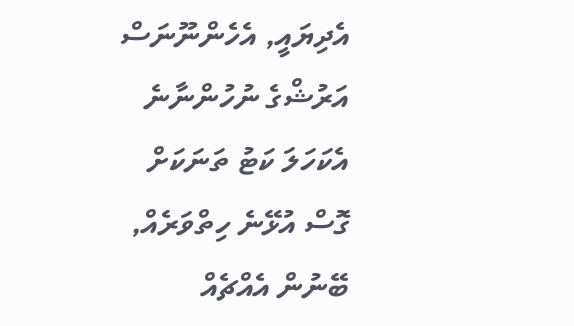އެދިޔައީ, އެހެންނޫނަސް އަރުޝްގެ ނުހުންނާނެ އެކަހަލަ ކަޓު ތަނަކަށް ގޮސް އުޅޭނެ ހިތްވަރެއް, ބޭނުން އެއްޗެއް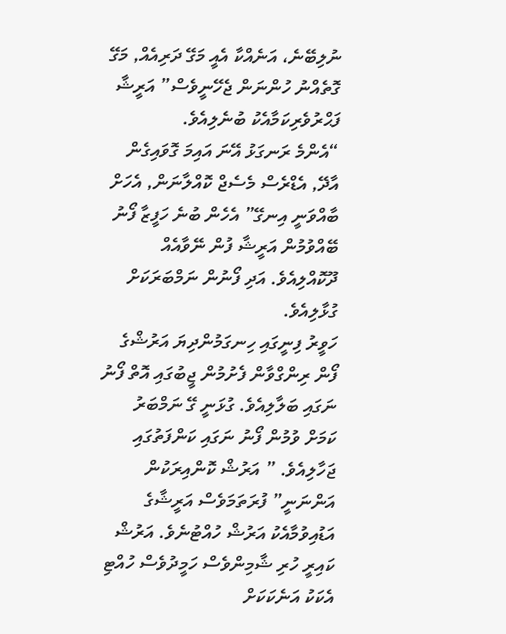ނުލިބޭނެ، އަނެއްކާ އެއީ މަގޭ ދަރިއެއް, މަގޭ ގޮތެއްނު ހުންނަން ޖެހޭނީވެސް” އަރީޝާ ފަޙްރުވެރިކަމާއެކު ބުނެލިއެވެ.
“އެންމެ ރަނގަޅު އޭނަ އައިމަ ގޮވައިގެން އާދޭ, އެޑްރެސް މެސެޖް ކޮއްލާނަން, އެހަށް ބާއްވަނީ އިނގޭ” އެހެން ބުނެ ހަފީޒާ ފޯނު ބޭއްވުމުން އަރީޝާ ފުން ނޭވާއެއް ދޫކޮއްލިއެވެ. އަދި ފޯނުން ނަމްބަރަކަށް ގުޅާލިއެވެ.
ހަވީރު ފިނީގައި ހިނގަމުންދިޔަ އަރުޝްގެ ފޯން ރިންގްވާން ފެށުމުން ޖީބުގައި އޮތް ފޯނު ނަގައި ބަލާލިއެވެ. ގުޅަނީ ގޭ ނަމްބަރު ކަމަށް ވުމުން ފޯނު ނަގައި ކަންފަތުގައި ޖަހާލިއެވެ. ” އަރުޝް ކޮންއިރަކުން އަންނަނީ” ފުރަތަމަވެސް އަރީޝާގެ އަޑުއިވުމާއެކު އަރުޝް ހުއްޓުނެވެ. އަރުޝް ކައިރީ ހުރި ޝާމިންވެސް ހަމީދުވެސް ހުއްޓި އެކަކު އަނެކަކަށް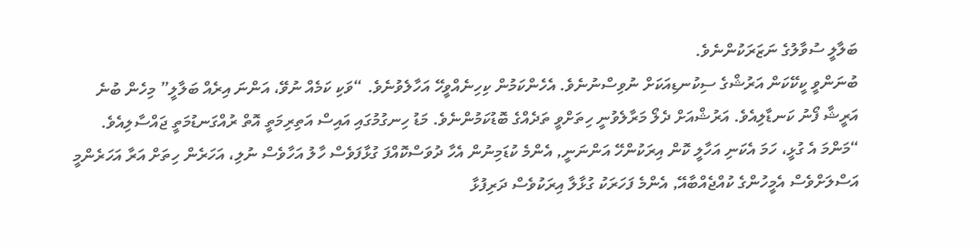ބަލާލީ ސުވާލުގެ ނަޒަރަކުންނެވެ.
ބުނަންވީ ކީކޭކަން އަރުޝްގެ ސިކުނޑިއަކަށް ނުވިސްނުނެވެ. އެހެންކަމުން ކިހިނެއްވީހޭ އަހާލެވުނެވެ. “ވަކި ކަމެއް ނުވޭ، އަންނަ އިރެއް ބަލާލީ” މިހެން ބުނެ އަރީޝާ ފޯނު ކަނޑާލިއެވެ. އަރުޝްއަށް ދެލޯ މަރާލެވުނީ ހިތަށްވީ ތަދެއްގެ ބޮޑުކަމުންނެވެ. މަޑު ހިނގުމުގައި އައިސް އަތިރިމަތީ އޮތް ރުއްގަނޑުމަތީ ޖައްސާލިއެވެ.
“މަންމަ އެ ގުޅީ، ހަމަ އެކަނި އަހާލީ ކޮން އިރަކުންހޭ އަންނަނީ, އެންމެ ކުޑަމިނުން އެހާ ދުވަސްކޮއްފަ ގުޅާފަވެސް ހާލު އަހާވެސް ނުލި، އަހަރެން ހިތަށް އަރާ އަހަރެންމީ އަސްލަށްވެސް އެމީހުންގެ ކުއްޖެއްބާއޭ, އެންމެ ފަހަރަކު ގުޅާލާ އިރަކުވެސް ދަރިފުޅާ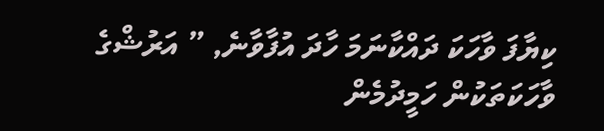ކިޔާފަ ވާހަކަ ދައްކާނަމަ ހާދަ އުފާވާނެ, ” އަރުޝްގެ ވާހަކަތަކުން ހަމީދުމެން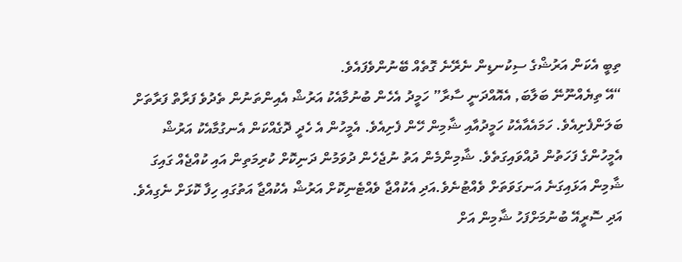ތިބީ އެކަން އަރުޝްގެ ސިކުނޑިން ނެރޭނެ ގޮތެއް ބޭނުންވެފައެވެ.
“އޭ ތިޔެއްނޫނޭ ބަލާބަ, އެއޮއްދަނީ ސާރާ” ހަމީދު އެހެން ބުނުމާއެކު އަރުޝް އެއިންތަނުން ތެދުވެ ފަރާތް ފަރާތަށް ބަލަންފެށިއެވެ. ހަމައެއާއެކު ހަމީދުއާއި ޝާމިން ހޭން ފެށިއެވެ. އެމީހުން އެ ހެދީ ދޮގެއްކަން އެނގުމާއެކު އަރުޝް އެމީހުންގެ ފަހަތުން ދުއްވައިގަތެވެ. ޝާމިންމެން އަތު ނުޖެހެން ދުވަމުން ދަނިކޮށް ކުރިމަތިން އައި ކުއްޖެއް ގައިގަ ޝާމިން އަޅައިގަނެ އަނގަވަތަށް ވެއްޓުނެވެ.އަދި އެކުއްޖާ ވެއްޓެނިކޮށް އަރުޝް އެކުއްޖާ އަތުގައި ހިފާ ކޮޅަށް ނެގިއެވެ. އަދި ސޮރީއޭ ބުނުމަށްފަހު ޝާމިން އަށް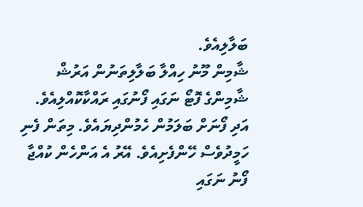ބަލާލިއެވެ.
ޝާމިން މޫނު ހިއްލާ ބަލާލިތަނުން އަރުޝް ޝާމިންގެ ފޮޓޯ ނަގައި ފޯނުގައި ރައްކާކޮއްލިއެވެ. އަދި ފޯނަށް ބަލަމުން ހެމުންދިޔައެވެ. މިތަން ފެނި ހަމީދުވެސް ހޭންފެށިއެވެ. އޭރު އެ އަންހެން ކުއްޖާ ފޯނު ނަގައި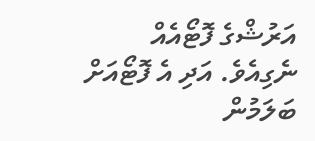އަރުޝްގެ ފޮޓޯއެއް ނެގިއެވެ. އަދި އެ ފޮޓޯއަށް ބަލަމުން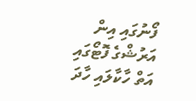ފޯނުގައި އިން އަރުޝްގެ ފޮޓޯގައި އަތް ހާކާލައި ހާދަ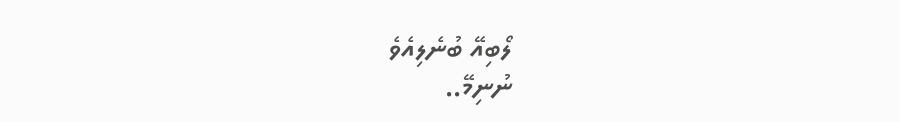ލޯބިއޭ ބުނެލިއެވެ
ނުނިމޭ..